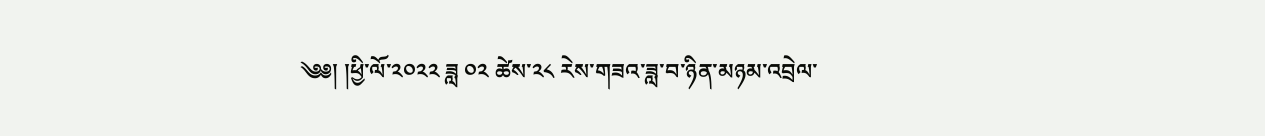༄༅། །ཕྱི་ལོ་༢༠༢༢ ཟླ ༠༢ ཚེས་༢༨ རེས་གཟའ་ཟླ་བ་ཉིན་མཉམ་འབྲེལ་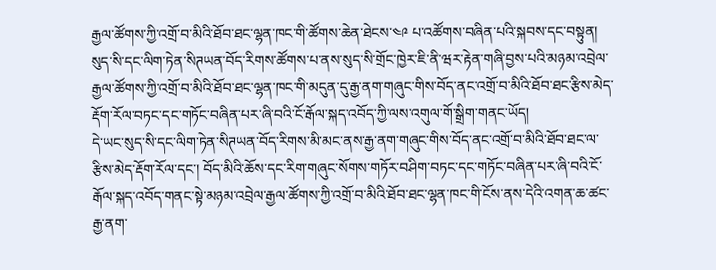རྒྱལ་ཚོགས་ཀྱི་འགྲོ་བ་མིའི་ཐོབ་ཐང་ལྷན་ཁང་གི་ཚོགས་ཆེན་ཐེངས་༤༩ པ་འཚོགས་བཞིན་པའི་སྐབས་དང་བསྟུན། སུད་སི་དང་ལིག་ཏེན་སིཊཡན་བོད་རིགས་ཚོགས་པ་ནས་སུད་སི་གྲོང་ཁྱེར་ཇི་ནི་ཝར་རྟེན་གཞི་བྱས་པའི་མཉམ་འབྲེལ་རྒྱལ་ཚོགས་ཀྱི་འགྲོ་བ་མིའི་ཐོབ་ཐང་ལྷན་ཁང་གི་མདུན་དུ་རྒྱ་ནག་གཞུང་གིས་བོད་ནང་འགྲོ་བ་མིའི་ཐོབ་ཐང་རྩིས་མེད་རྡོག་རོལ་བཏང་དང་གཏོང་བཞིན་པར་ཞི་བའི་ངོ་རྒོལ་སྐད་འབོད་ཀྱི་ལས་འགུལ་གོ་སྒྲིག་གནང་ཡོད།
དེ་ཡང་སུད་སི་དང་ལིག་ཏེན་སིཊཡན་བོད་རིགས་མི་མང་ནས་རྒྱ་ནག་གཞུང་གིས་བོད་ནང་འགྲོ་བ་མིའི་ཐོབ་ཐང་ལ་རྩིས་མེད་རྡོག་རོལ་དང་། བོད་མིའི་ཆོས་དང་རིག་གཞུང་སོགས་གཏོར་བཤིག་བཏང་དང་གཏོང་བཞིན་པར་ཞི་བའི་ངོ་རྒོལ་སྐད་འབོད་གནང་སྟེ་མཉམ་འབྲེལ་རྒྱལ་ཚོགས་ཀྱི་འགྲོ་བ་མིའི་ཐོབ་ཐང་ལྷན་ཁང་གི་ངོས་ནས་དེའི་འགན་ཆ་ཚང་རྒྱ་ནག་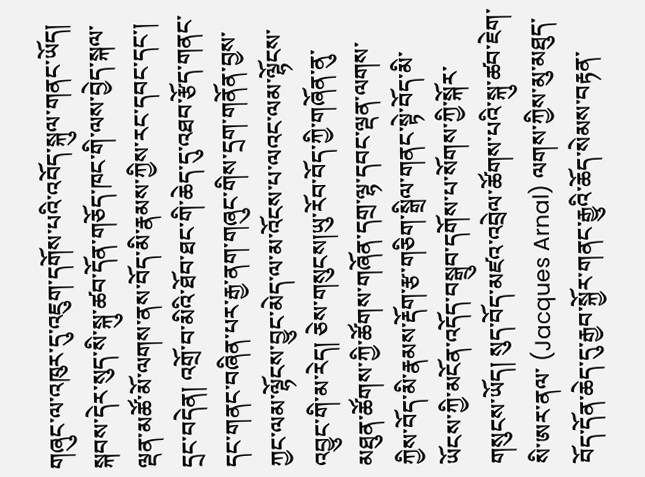གཞུང་ལ་འཁུར་དུ་འཇུག་དགོས་པའི་འབོད་སྐུལ་གནང་ཡོད། སྐབས་དེར་སུད་སི་སྐུ་ཚབ་དོན་གཅོད་ཁང་གི་ལས་བྱེད་སྐལ་ལྡན་མཚོ་མོ་ལགས་ནས་བོད་མི་རྣམས་ཀྱིས་རང་དབང་དང་། དྲང་བདེན། འགྲོ་བ་མིའི་ཐོབ་ཐང་གི་ཆེད་དུ་འཐབ་རྩོད་གནང་དང་གནང་བཞིན་པར་རྒྱ་ནག་གཞུང་གིས་དྲག་གནོན་བྱས་ཀྱང་ལམ་ལྷོངས་བྱུང་མེད་ལ་མ་འོངས་པ་ལའང་ལམ་ལྷོངས་འབྱུང་གི་མ་རེད། ཅེས་གསུངས།ཡུ་རོབ་བོད་ཀྱི་གཞོན་ནུ་མཐུན་ཚོགས་ཀྱི་ཚོགས་གཞོན་དགྲ་ལྷ་དབང་ལྡན་ལགས་ཀྱིས་བོད་མི་རྣམས་རྡོག་རྩ་གཅིག་སྒྲིལ་གནང་སྟེ་བོད་མི་ཡོངས་ཀྱི་མངོན་འདོད་བསྒྲུབ་དགོས་པ་སོགས་ཀྱི་སྐོར་གསུངས་ཡོད། སུད་བོད་མཛའ་འབྲེལ་ཚོགས་པའི་སྐུ་ཚབ་ཇེག་སི་ཨར་ནལ་ (Jacques Arnal) ལགས་ཀྱིས་མུ་མཐུད་བོད་དོན་ཆེད་དུ་རྒྱབ་སྐྱོར་གནང་རྒྱུའི་ཆོད་སེམས་བརྟན་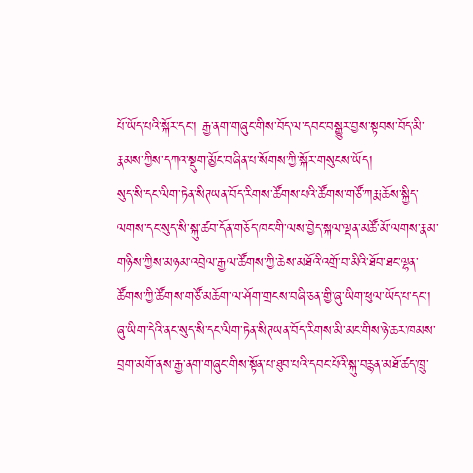པོ་ཡོད་པའི་སྐོར་དང་། རྒྱ་ནག་གཞུང་གིས་བོད་ལ་དབང་བསྒྱུར་བྱས་སྟབས་བོད་མི་རྣམས་ཀྱིས་དཀའ་སྡུག་མྱོང་བཞིན་པ་སོགས་ཀྱི་སྐོར་གསུངས་ཡོད།
སུད་སི་དང་ལིག་ཏེན་སིཊཡན་བོད་རིགས་ཚོགས་པའི་ཚོགས་གཙོ་ཀརྨ་ཆོས་སྐྱིད་ལགས་དང་སུད་སི་སྐུ་ཚབ་དོན་གཅོད་ཁང་གི་ལས་བྱེད་སྐལ་ལྡན་མཚོ་མོ་ལགས་རྣམ་གཉིས་ཀྱིས་མཉམ་འབྲེལ་རྒྱལ་ཚོགས་ཀྱི་ཆེས་མཐོའི་འགྲོ་བ་མིའི་ཐོབ་ཐང་ལྷན་ཚོགས་ཀྱི་ཚོགས་གཙོ་མཆོག་ལ་ཤོག་གྲངས་བཞི་ཅན་གྱི་ཞུ་ཡིག་ཕུལ་ཡོད་པ་དང་། ཞུ་ཡིག་དེའི་ནང་སུད་སི་དང་ལིག་ཏེན་སིཊཡན་བོད་རིགས་མི་མང་གིས་ཉེ་ཆར་ཁམས་བྲག་མགོ་ནས་རྒྱ་ནག་གཞུང་གིས་སྟོན་པ་ཐུབ་པའི་དབང་པོའི་སྐུ་བརྙན་མཐོ་ཚད་ཁྲུ་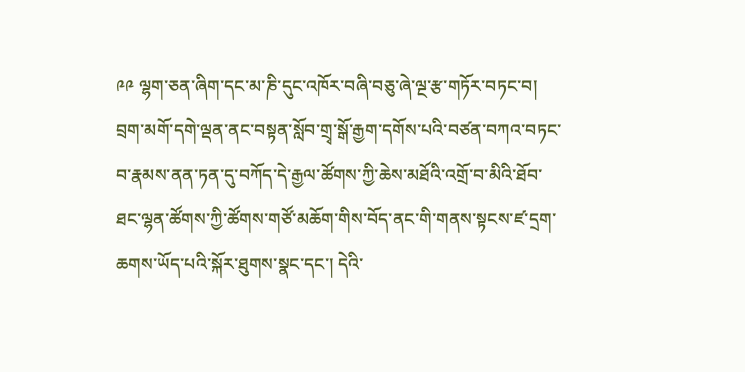༩༩ ལྷག་ཅན་ཞིག་དང་མ་ཎི་དུང་འཁོར་བཞི་བཅུ་ཞེ་ལྔ་རྩ་གཏོར་བཏང་བ། བྲག་མགོ་དགེ་ལྡན་ནང་བསྟན་སློབ་གྲྭ་སྒོ་རྒྱག་དགོས་པའི་བཙན་བཀའ་བཏང་བ་རྣམས་ནན་ཏན་དུ་བཀོད་དེ་རྒྱལ་ཚོགས་ཀྱི་ཆེས་མཐོའི་འགྲོ་བ་མིའི་ཐོབ་ཐང་ལྷན་ཚོགས་ཀྱི་ཚོགས་གཙོ་མཆོག་གིས་བོད་ནང་གི་གནས་སྟངས་ཛ་དྲག་ཆགས་ཡོད་པའི་སྐོར་ཐུགས་སྣང་དང་། དེའི་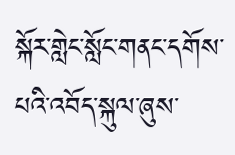སྐོར་གླེང་སློང་གནང་དགོས་པའི་འབོད་སྐུལ་ཞུས་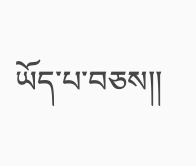ཡོད་པ་བཅས།།